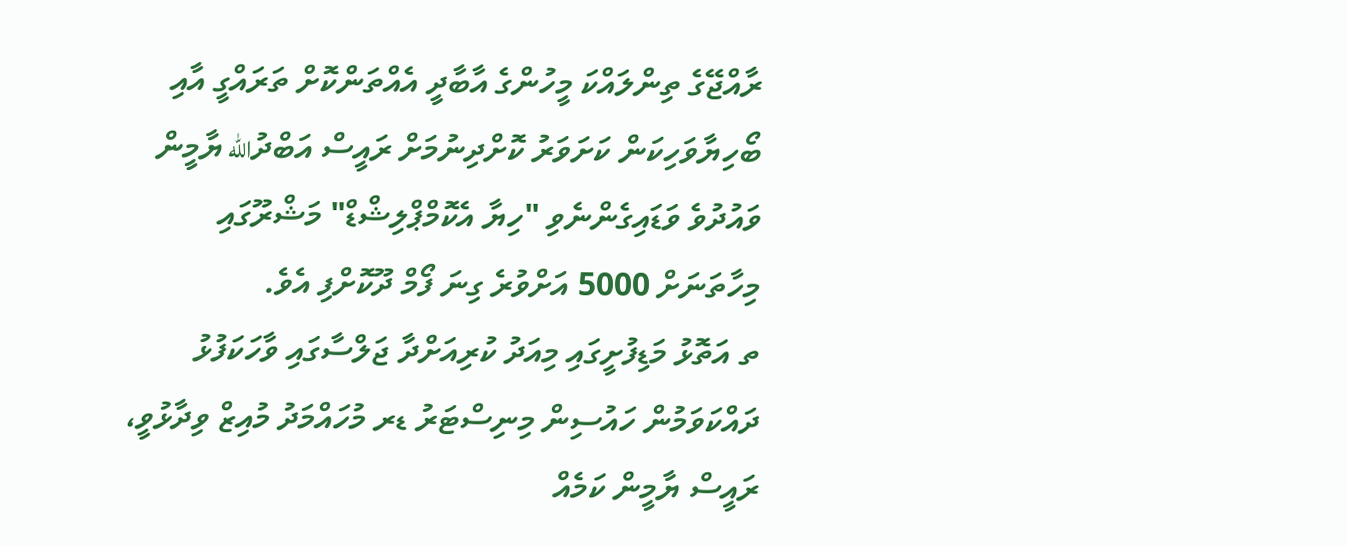ރާއްޖޭގެ ތިންލައްކަ މީހުންގެ އާބާދީ އެއްތަންކޮށް ތަރައްގީ އާއި ބޯހިޔާވަހިކަން ކަށަވަރު ކޮށްދިނުމަށް ރައީސް އަބްދުالله ޔާމީން ވައުދުވެ ވަޑައިގެންނެވި "ހިޔާ އެކޮމްޕްލިޝްޑް" މަޝްރޫގައި މިހާތަނަށް 5000 އަށްވުރެ ގިނަ ފޯމް ދޫކޮށްފި އެވެ.
ތ އަތޮޅު މަޑިފުށީގައި މިއަދު ކުރިއަށްދާ ޖަލްސާގައި ވާހަކަފުޅު ދައްކަވަމުން ހައުސިން މިނިސްޓަރު ޑރ މުހައްމަދު މުއިޒް ވިދާޅުވީ، ރައީސް ޔާމީން ކަމެއް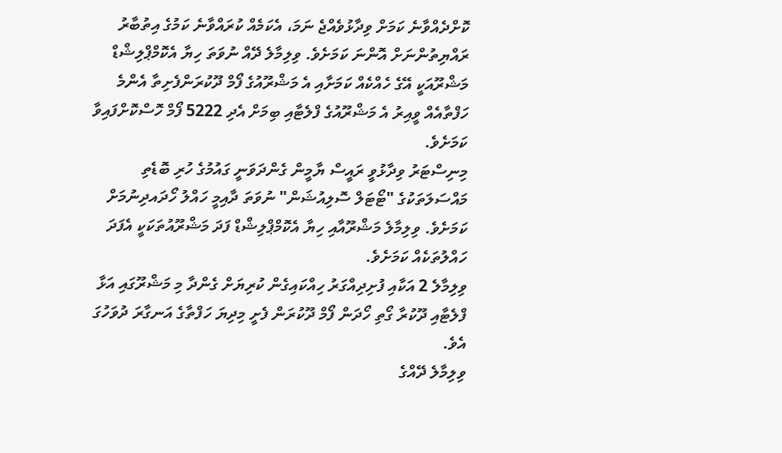ކޮށްދެއްވާނެ ކަމަށް ވިދާޅުވެއްޖެ ނަމަ، އެކަމެއް ކުރައްވާނެ ކަމުގެ އިތުބާރު ރައްޔިތުންނަށް އޮންނަ ކަމަށެވެ. ވިލިމާލެ ދޭއް ނުވަތަ ހިޔާ އެކޮމްޕްލިޝްޑް މަޝްރޫއަކީ އޭގެ ހެއްކެއް ކަމަށާއި އެ މަޝްރޫއުގެ ފޯމް ދޫކުރަންފެށިތާ އެންމެ ހަފްތާއެއް ވީއިރު އެ މަޝްރޫއުގެ ފްލެޓާއި ބިމަށް އެދި 5222 ފޯމް ހޮސްކޮށްފައިވާ ކަމަށެވެ.
މިނިސްޓަރު ވިދާޅުވީ ރައީސް ޔާމީން ގެންދަވަނީ ގައުމުގެ ހުރި ބޮޑެތި މައްސަލަތަކުގެ "ޓޯޓަލް ސޮލިއުޝަން" ނުވަތަ ދާއިމީ ހައްލު ހޯދައދިނުމަށް ކަމަށެވެ. ވިލިމާލެ މަޝްރޫއާއި ހިޔާ އެކޮމްޕްލިޝްޑް ފަދަ މަޝްރޫއުތަކަކީ އެފަދަ ހައްލުތަކެއް ކަމަށެވެ.
ވިލިމާލެ 2 އަކާއި ފުށިދިއްގަރު ހިއްކައިގެން ކުރިޔަށް ގެންދާ މި މަޝްރޫގައި އަޅާ ފްލެޓާއި ދޫކުރާ ގޯތި ހޯދަން ފޯމް ދޫކުރަން ފެށީ މިދިޔަ ހަފްތާގެ އަނގާރަ ދުވަހުގަ އެވެ.
ވިލިމާލެ ދޭއްގެ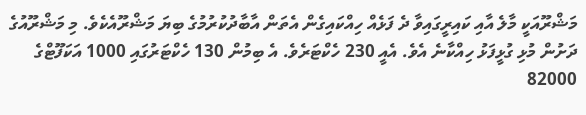މަޝްރޫއަކީ މާލެ އާއި ކައިރީގައިވާ ދެ ފަޅެއް ހިއްކައިގެން އެތަން އާބާދުކުރުމުގެ ބިޔަ މަޝްރޫއެކެވެ. މި މަޝްރޫއުގެ ދަށުން މުޅި ގުޅީފަޅު ހިއްކާނެ އެވެ. އެއީ 230 ހެކްޓަރެވެ. އެ ބިމުން 130 ހެކްޓަރުގައި 1000 އަކަފޫޓްގެ 82000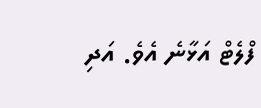ފްލެޓް އަޅާނެ އެވެ. އަދި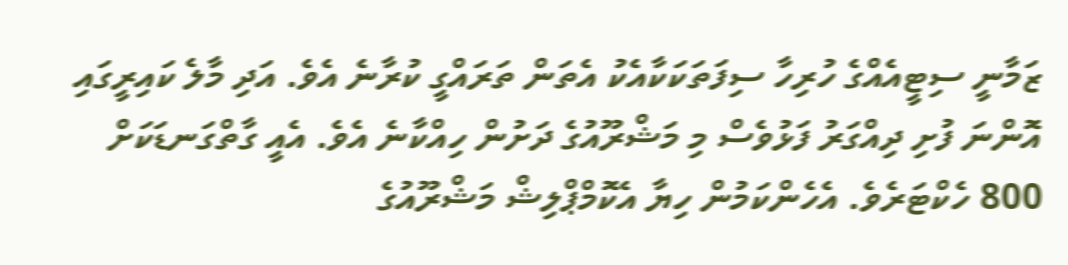ޒަމާނީ ސިޓީއެއްގެ ހުރިހާ ސިފަތަކަކާއެކު އެތަން ތަރައްގީ ކުރާނެ އެވެ. އަދި މާލެ ކައިރީގައި އޮންނަ ފުށި ދިއްގަރު ފަޅުވެސް މި މަޝްރޫއުގެ ދަށުން ހިއްކާނެ އެވެ. އެއީ ގާތްގަނޑަކަށް 800 ހެކްޓަރެވެ. އެހެންކަމުން ހިޔާ އެކޮމްޕްލިޝް މަޝްރޫއުގެ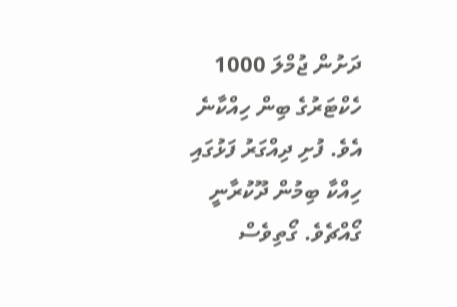ދަށުން ޖުމްލަ 1000 ހެކްޓަރުގެ ބިން ހިއްކާނެ އެވެ. ފުށި ދިއްގަރު ފަޅުގައި ހިއްކާ ބިމުން ދޫކުރާނީ
ގޯއްޗެވެ. ގޯތިވެސް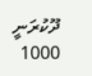ދޫކުރަނީ 1000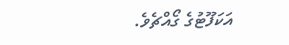އަކަފޫޓުގެ ގޯއްޗެވެ.